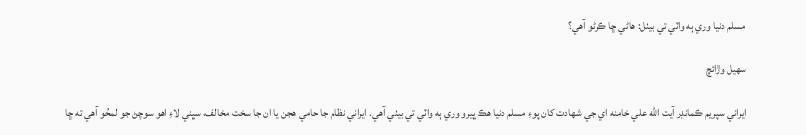مسلم دنيا وري ٻه واٽي تي بيٺل: هاڻي ڇا ڪرڻو آهي؟

سهيل وڙائچ

ايراني سپريم ڪمانڊر آيت الله علي خامنه اي جي شهادت کان پوءِ مسلم دنيا هڪ ڀيرو وري ٻه واٽي تي بيٺي آهي. ايراني نظام جا حامي هجن يا ان جا سخت مخالف، سڀني لاءِ اهو سوچڻ جو لمحُو آهي ته ڇا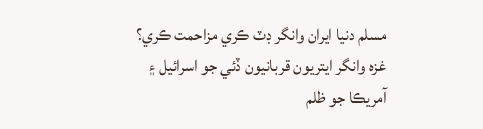مسلم دنيا ايران وانگر ڊٽ ڪري مزاحمت ڪري؟ غزه وانگر ايتريون قربانيون ڏئي جو اسرائيل ۽ آمريڪا جو ظلم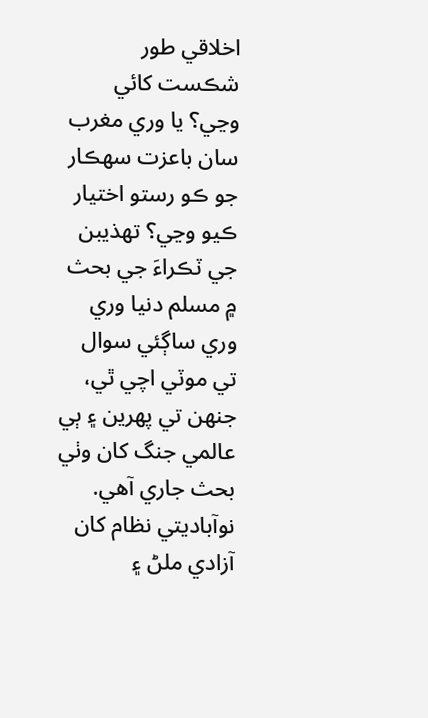اخلاقي طور شڪست کائي وڃي؟ يا وري مغرب سان باعزت سهڪار جو ڪو رستو اختيار ڪيو وڃي؟ تهذيبن جي ٽڪراءَ جي بحث ۾ مسلم دنيا وري وري ساڳئي سوال تي موٽي اچي ٿي، جنهن تي پهرين ۽ ٻي عالمي جنگ کان وٺي بحث جاري آهي. نوآباديتي نظام کان آزادي ملڻ ۽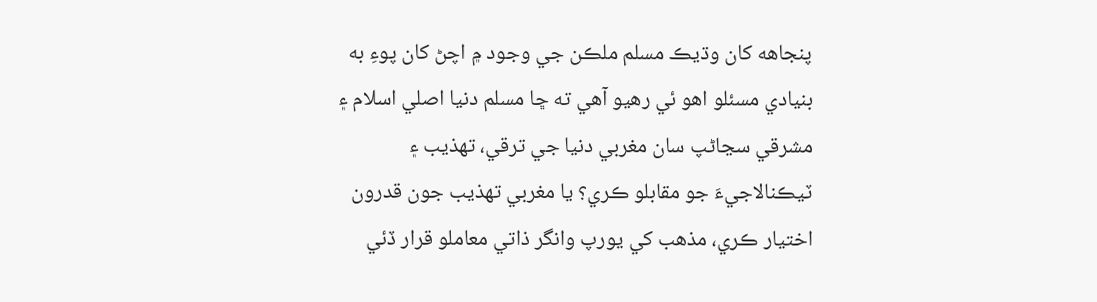پنجاهه کان وڌيڪ مسلم ملڪن جي وجود ۾ اچڻ کان پوءِ به بنيادي مسئلو اهو ئي رهيو آهي ته ڇا مسلم دنيا اصلي اسلام ۽ مشرقي سڃاڻپ سان مغربي دنيا جي ترقي، تهذيب ۽ ٽيڪنالاجيءَ جو مقابلو ڪري؟ يا مغربي تهذيب جون قدرون اختيار ڪري، مذهب کي يورپ وانگر ذاتي معاملو قرار ڏئي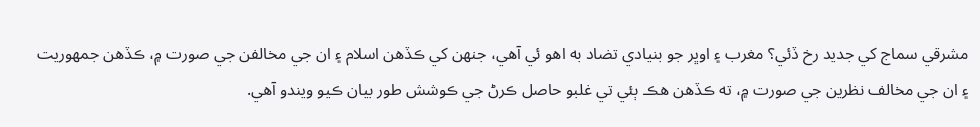مشرقي سماج کي جديد رخ ڏئي؟ مغرب ۽ اوڀر جو بنيادي تضاد به اهو ئي آهي، جنهن کي ڪڏهن اسلام ۽ ان جي مخالفن جي صورت ۾، ڪڏهن جمهوريت ۽ ان جي مخالف نظرين جي صورت ۾، ته ڪڏهن هڪ ٻئي تي غلبو حاصل ڪرڻ جي ڪوشش طور بيان ڪيو ويندو آهي.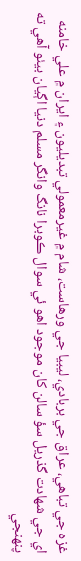غزه جي تباهي، عراق جي بربادي، ليبيا جي ورهاست، شام ۾ غيرمعمولي تبديليون ۽ ايران ۾ علي خامنه اي جي شهادت گذريل سؤ سالن کان موجود اهو ئي سوال ڪوبرا نانگ وانگر مسلم دنيا اڳيان بيٺو آهي ته پنهنجي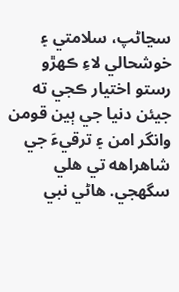سڃاڻپ، سلامتي ۽ خوشحالي لاءِ ڪهڙو رستو اختيار ڪجي ته جيئن دنيا جي ٻين قومن وانگر امن ۽ ترقيءَ جي شاهراهه تي هلي سگهجي. هاڻي نبي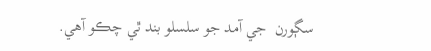سڳورن  جي آمد جو سلسلو بند ٿي چڪو آهي.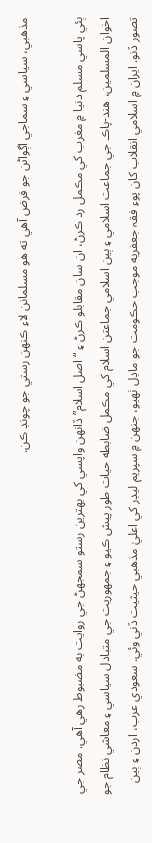مذهبي، سياسي ۽ سماجي اڳواڻن جو فرض آهي ته هو مسلمانن لاءِ ڪنهن رستي جو چونڊ ڪن.

ٻئي پاسي مسلم دنيا ۾ مغرب کي مڪمل رد ڪرڻ، ان سان مقابلو ڪرڻ ۽ “اصل اسلام” ڏانهن واپسي کي بهترين رستو سمجهڻ جي روايت به مضبوط رهي آهي. مصر جي اخوان المسلمين، هند-پاڪ جي جماعت اسلامي ۽ ٻين اسلامي جماعتن اسلام کي مڪمل ضابطه حيات طور پيش ڪيو ۽ جمهوريت جي متبادل سياسي ۽ معاشي نظام جو تصور ڏنو. ايران ۾ اسلامي انقلاب کان پوءِ فقہ جعفريه موجب حڪومت جو ماڊل ٺهيو، جنهن ۾ سپريم ليڊر کي اعليٰ مذهبي حيثيت ڏني وئي. سعودي عرب، اردن ۽ ٻين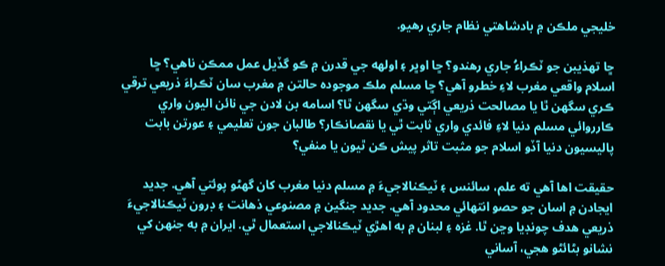خليجي ملڪن ۾ بادشاهتي نظام جاري رهيو.

ڇا تهذيبن جو ٽڪراءُ جاري رهندو؟ ڇا اوڀر ۽ اولهه جي قدرن ۾ ڪو گڏيل عمل ممڪن ناهي؟ ڇا اسلام واقعي مغرب لاءِ خطرو آهي؟ ڇا مسلم ملڪ موجوده حالتن ۾ مغرب سان ٽڪراءَ ذريعي ترقي ڪري سگهن ٿا يا مصالحت ذريعي اڳتي وڌي سگهن ٿا؟ اسامه بن لادن جي نائن اليون واري ڪارروائي مسلم دنيا لاءِ فائدي واري ثابت ٿي يا نقصانڪار؟ طالبان جون تعليمي ۽ عورتن بابت پاليسيون دنيا آڏو اسلام جو مثبت تاثر پيش ڪن ٿيون يا منفي؟

حقيقت اها آهي ته علم، سائنس ۽ ٽيڪنالاجيءَ ۾ مسلم دنيا مغرب کان گهڻو پوئتي آهي. جديد ايجادن ۾ اسان جو حصو انتهائي محدود آهي. جديد جنگين ۾ مصنوعي ذهانت ۽ ڊرون ٽيڪنالاجيءَ ذريعي هدف چونڊيا وڃن ٿا. غزه ۽ لبنان ۾ به اهڙي ٽيڪنالاجي استعمال ٿي. ايران ۾ به جنهن کي نشانو بڻائڻو هجي، آساني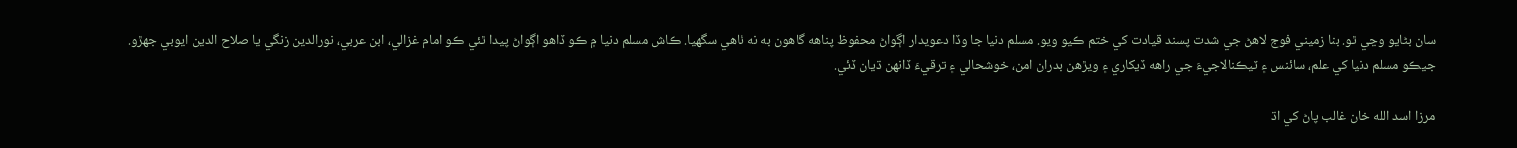سان بڻايو وڃي ٿو. بنا زميني فوج لاهڻ جي شدت پسند قيادت کي ختم ڪيو ويو. مسلم دنيا جا وڏا دعويدار اڳواڻ محفوظ پناهه گاهون به نه ٺاهي سگهيا. ڪاش مسلم دنيا ۾ ڪو ڏاهو اڳواڻ پيدا ٿئي ڪو امام غزالي، ابن عربي، نورالدين زنگي يا صلاح الدين ايوبي جهڙو. جيڪو مسلم دنيا کي علم، سائنس ۽ ٽيڪنالاجيءَ جي راهه ڏيکاري ۽ ويڙهن بدران امن، خوشحالي ۽ ترقيءَ ڏانهن ڌيان ڏئي.

مرزا اسد الله خان غالب پاڻ کي اڌ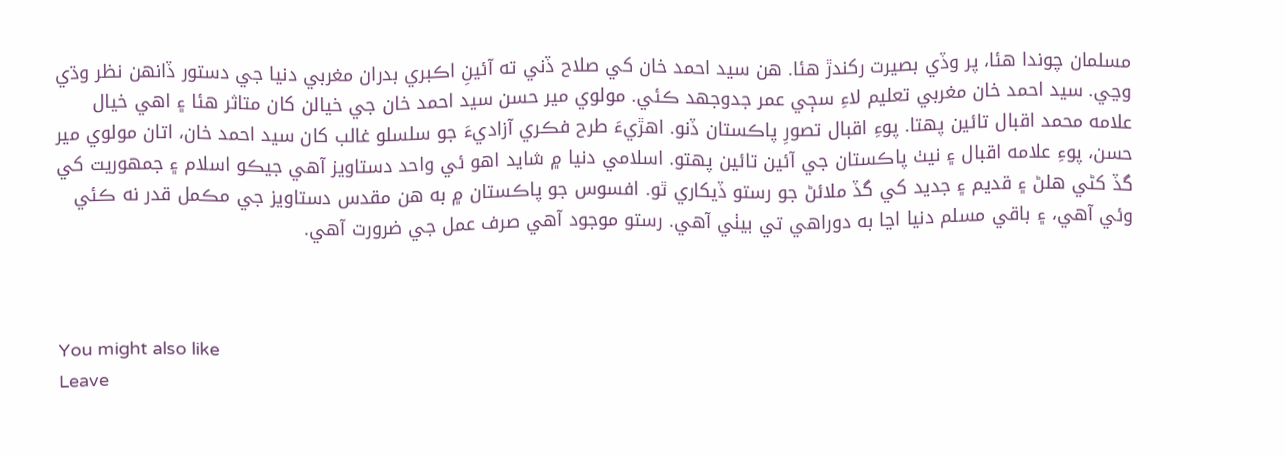مسلمان چوندا هئا، پر وڏي بصيرت رکندڙ هئا. هن سيد احمد خان کي صلاح ڏني ته آئينِ اڪبري بدران مغربي دنيا جي دستور ڏانهن نظر وڌي وڃي. سيد احمد خان مغربي تعليم لاءِ سڄي عمر جدوجهد ڪئي. مولوي مير حسن سيد احمد خان جي خيالن کان متاثر هئا ۽ اهي خيال علامه محمد اقبال تائين پهتا. پوءِ اقبال تصورِ پاڪستان ڏنو. اهڙيءَ طرح فڪري آزاديءَ جو سلسلو غالب کان سيد احمد خان، اتان مولوي مير حسن، پوءِ علامه اقبال ۽ نيٺ پاڪستان جي آئين تائين پهتو. اسلامي دنيا ۾ شايد اهو ئي واحد دستاويز آهي جيڪو اسلام ۽ جمهوريت کي گڏ کڻي هلڻ ۽ قديم ۽ جديد کي گڏ ملائڻ جو رستو ڏيکاري ٿو. افسوس جو پاڪستان ۾ به هن مقدس دستاويز جي مڪمل قدر نه ڪئي وئي آهي، ۽ باقي مسلم دنيا اڃا به دوراهي تي بيٺي آهي. رستو موجود آهي صرف عمل جي ضرورت آهي.



You might also like
Leave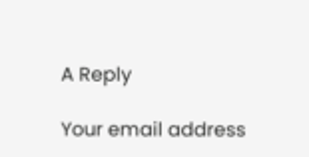A Reply

Your email address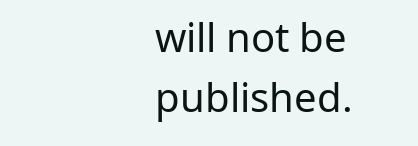will not be published.